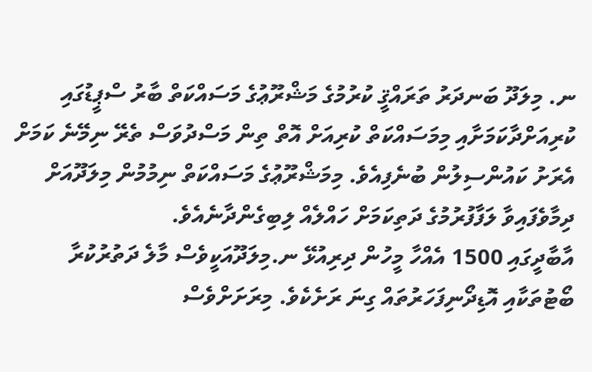ނ. މިލަދޫ ބަނދަރު ތަރައްޤީ ކުރުމުގެ މަޝްރޫޢުގެ މަސައްކަތް ބާރު ސްޕީޑުގައި ކުރިއަށްދާކަމަށާއި މިމަސައްކަތް ކުރިއަށް އޮތް ތިން މަސްދުވަސް ތެރޭ ނިމޭނެ ކަމަށް އެރަށު ކައުންސިލުން ބުނެފިއެވެ. މިމަޝްރޫޢުގެ މަސައްކަތް ނިމުމުން މިލަދޫއަށް ދިމާވެފައިވާ ލަފާފުރުމުގެ ދަތިކަމަށް ހައްލެއް ލިބިގެންދާނެއެވެ.
އާބާދީގައި 1500 އެއްހާ މީހުން ދިރިއުޅޭ ނ.މިލަދޫއަކީވެސް މާލެ ދަތުރުކުރާ ބޯޓުތަކާއި އޮޑިދޯނިފަހަރުތައް ގިނަ ރަށެކެވެ. މިރަށަށްވެސް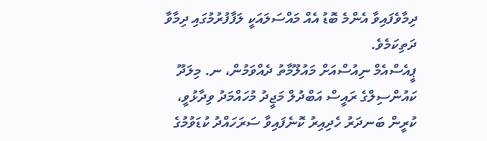ދިމާވެފައިވާ އެންމެ ބޮޑު އެއް މައްސަލައަކީ ލަފާފުރުމުގައި ދިމާވާ ދަތިކަމެވެ.
ޕީއެސްއެމް ނިއުސްއަށް މައުލޫމާތު ދެއްވަމުން، ނ. މިލަދޫ ކައުންސިލްގެ ރައީސް އަބްދުލް މަޖީދު މުހައްމަދު ވިދާޅުވީ، ކުރީން ބަނދަރު ހެދިއިރު ކޮނެފައިވާ ސަރަހައްދު ކުޑަވުމުގެ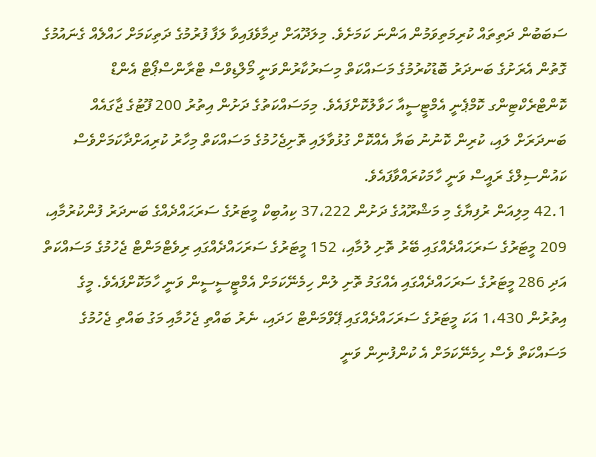ސަބަބުން ދަތިތައް ކުރިމަތިވަމުން އަންނަ ކަމަށެވެ. މިލަދޫއަށް ދިމާވެފައިވާ ލަފާ ފުރުމުގެ ދަތިކަމަށް ހައްލެއް ގެނައުމުގެ ގޮތުން އެރަށުގެ ބަނދަރު ބޮޑުކުރުމުގެ މަސައްކަތް މިސަރުކާރުންވަނީ މޯލްޑިވްސް ޓްރާންސްޕޯޓް އެންޑް ކޮންޓްރެކްޓިންގ ކޮމްޕެނީ އެމްޓީސީއާ ހަވާލުކޮށްފައެވެ. މިމަސައްކަތުގެ ދަށުން އިތުރު 200 ފޫޓުގެ ޖާގައެއް ބަނދަރަށް ލައި، ކުރިން ކޮނުނު ބަޔާ އެއްކޮށް ގުޅުވާލައި ތޮށިޖެހުމުގެ މަސައްކަތް މިހާރު ކުރިއަށްދާކަމަށްވެސް ކައުންސިލްގެ ރައީސް ވަނީ ހާމަކުރައްވާފައެވެ.
42.1 މިލިއަން ރުފިޔާގެ މި މަޝްރޫއުގެ ދަށުން 37،222 ކިއުބިކް މީޓަރުގެ ސަރަޙައްދެއްގެ ބަނދަރު ފުންކުރުމާއި، 209 މީޓަރުގެ ސަރަޙައްދެއްގައި ބޭރު ތޮށި ލުމާއި، 152 މީޓަރުގެ ސަރަހައްދެއްގައި ރިވެޓްމަންޓް ޖެހުމުގެ މަސައްކަތް އަދި 286 މީޓަރުގެ ސަރަހައްދެއްގައި އެއްގަމު ތޮށި ލުން ހިމެނޭކަމަށް އެމްޓީސީސީން ވަނީ ހާމަކޮށްފައެވެ. މީގެ އިތުރުން 1،430 އަކަ މީޓަރުގެ ސަރަހައްދެއްގައި ޕޭވްމަންޓް ހަދައި، ނެރު ބައްތި ޖެހުމާއި މަގު ބައްތި ޖެހުމުގެ މަސައްކަތް ވެސް ހިމެނޭކަމަށް އެ ކުންފުނިން ވަނީ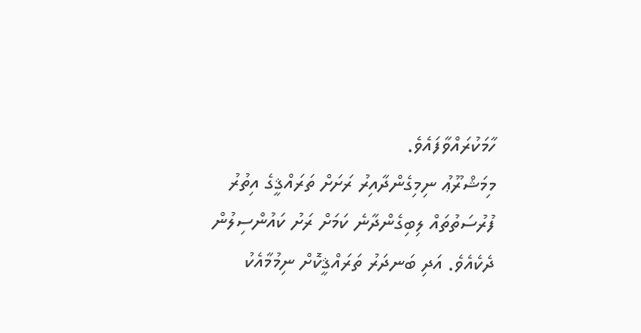ހާމަކުރައްވާފައެވެ.
މިމަޝްރޫޢު ނިމިގެންދާއިރު ރަށަށް ތަރައްޤީގެ އިތުރު ފުރުސަތުތައް ލިބިގެންދާނެ ކަމަށް ރަށު ކައުންސިލުން ދެކެއެވެ. އަދި ބަނދަރު ތަރައްޤީކޮށް ނިމުމާއެކު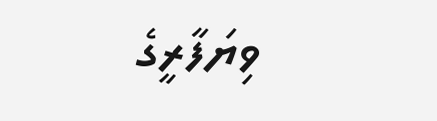ވިޔަފާރީގެ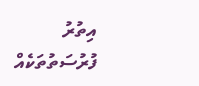އިތުރު ފުރުސަތުތަކެއް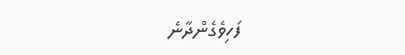ފަހިވެގެންދާނެ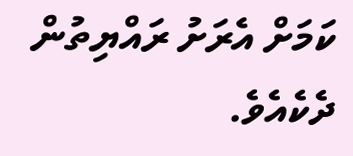ކަމަށް އެރަށު ރައްޔިތުން ދެކެއެވެ.